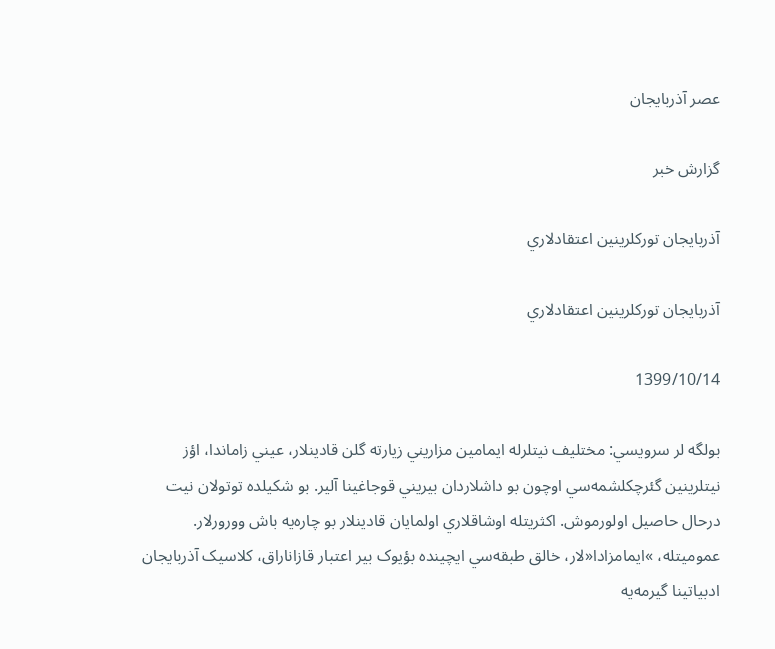عصر آذربایجان

گزارش خبر

آذربايجان تورکلرينين اعتقادلاري

آذربايجان تورکلرينين اعتقادلاري

1399/10/14

بولگه لر سرويسي: مختليف نيتلرله ايمامين مزاريني زيارته گلن قادينلار، عيني زاماندا، اؤز نيتلرينين گئرچکلشمه‌سي اوچون بو داشلاردان بيريني قوجاغينا آلير. بو شکيلده توتولان نيت درحال حاصيل اولورموش. اکثريتله اوشاقلاري اولمايان قادينلار بو چاره‌يه باش وورورلار. عموميتله، »ايمامزادا«لار، خالق طبقه‌سي ايچينده بؤيوک بير اعتبار قازاناراق، کلاسيک آذربايجان ادبياتينا گيرمه‌يه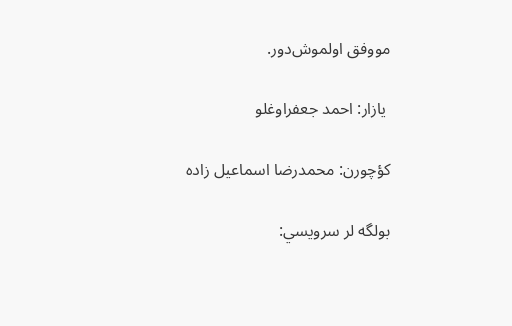مووفق اولموش‌دور.

 يازار: احمد جعفراوغلو

کؤچورن: محمدرضا اسماعيل زاده

بولگه لر سرويسي: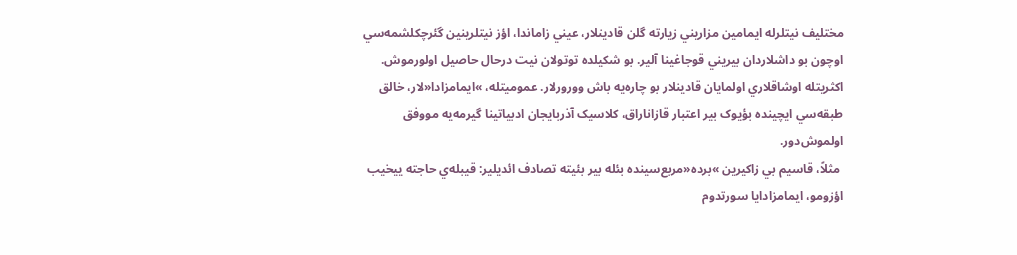مختليف نيتلرله ايمامين مزاريني زيارته گلن قادينلار، عيني زاماندا، اؤز نيتلرينين گئرچکلشمه‌سي اوچون بو داشلاردان بيريني قوجاغينا آلير. بو شکيلده توتولان نيت درحال حاصيل اولورموش. اکثريتله اوشاقلاري اولمايان قادينلار بو چاره‌يه باش وورورلار. عموميتله، »ايمامزادا«لار، خالق طبقه‌سي ايچينده بؤيوک بير اعتبار قازاناراق، کلاسيک آذربايجان ادبياتينا گيرمه‌يه مووفق اولموش‌دور.
 مثلاً، قاسيم بي زاکيرين »برده«مربع‌سينده بئله بير بئيته تصادف ائديلير: قيبله‌ي حاجته ييخيب اؤزومو، ايمامزادايا سورتدوم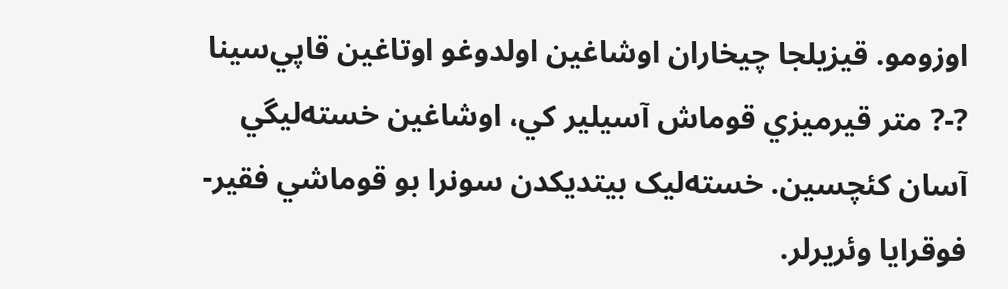اوزومو. قيزيلجا چيخاران اوشاغين اولدوغو اوتاغين قاپي‌سينا ?-? متر قيرميزي قوماش آسيلير کي، اوشاغين خسته‌ليگي آسان کئچسين. خسته‌ليک بيتديکدن سونرا بو قوماشي فقير-فوقرايا وئريرلر.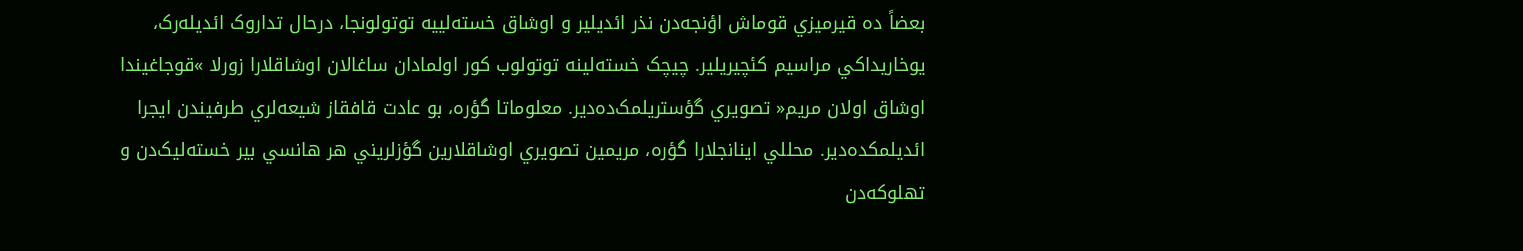بعضاً ده قيرميزي قوماش اؤنجه‌دن نذر ائديلير و اوشاق خسته‌لييه توتولونجا، درحال تداروک ائديله‌رک، يوخاريداکي مراسيم کئچيريلير. چيچک خسته‌لينه توتولوب کور اولمادان ساغالان اوشاقلارا زورلا »قوجاغيندا اوشاق اولان مريم« تصويري گؤستريلمک‌ده‌دير. معلوماتا گؤره، بو عادت قافقاز شيعه‌لري طرفيندن ايجرا ائديلمکده‌دير. محللي اينانجلارا گؤره، مريمين تصويري اوشاقلارين گؤزلريني هر هانسي بير خسته‌ليک‌دن و تهلوکه‌د‌ن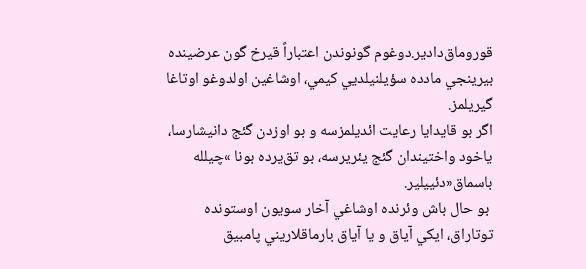قوروماق‌دادير.دوغوم گونوندن اعتباراً قيرخ گون عرضينده بيرينجي مادده سؤيلنيلديي کيمي، اوشاغين اولدوغو اوتاغا گيريلمز.
اگر بو قايدايا رعايت ائديلمزسه و بو اوزد‌ن گئج دانيشارسا، ياخود واختيندان گئج يئريرسه، بو تق‌يرده بونا »چيلله باسماق«دئييلير.
 بو حال باش وئرنده اوشاغي آخار سويون اوستونده توتاراق، ايکي آياق و يا آياق بارماقلاريني پامبيق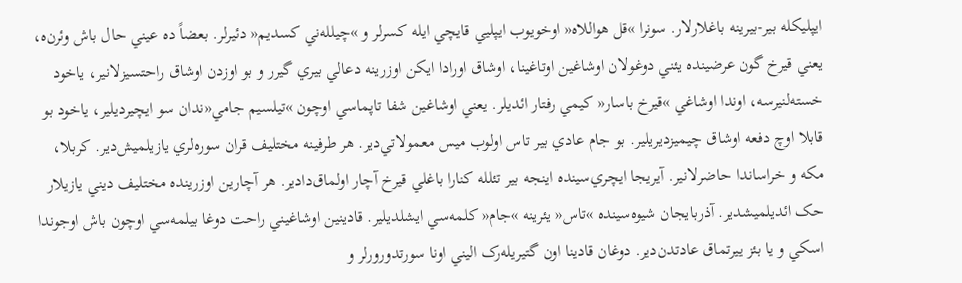ايپليکله بير-بيرينه باغلارلار. سونرا »قل هواللاه« اوخويوب ايپليي قايچي ايله کسرلر و »چيلله‌ني کسديم« دئيرلر. بعضاً ده عيني حال باش وئر‌ن‌ه، يعني قيرخ گون عرضينده يئني دوغولان اوشاغين اوتاغينا، اوشاق اورادا ايکن اوزرينه دعالي بيري گيرر و بو اوزد‌ن اوشاق راحتسيزلانير، ياخود خسته‌لنيرسه، اوندا اوشاغي »قيرخ باسار« کيمي رفتار ائديلر. يعني اوشاغين شفا تاپماسي اوچون »تيلسيم جامي«ندان سو ايچيرديلير، ياخود بو قابلا اوچ دفعه اوشاق چيميزديريلير. بو جام عادي بير تاس اولوب ميس معمولاتي‌دير. هر طرفينه مختليف قران سوره‌لري يازيلميش‌دير. کربلا، مکه و خراساندا حاضرلانير. آيريجا ايچري‌سينده اينجه بير تئلله کنارا باغلي قيرخ آچار اولماق‌دادير. هر آچارين اوزرينده مختليف ديني يازيلار حک ائديلميشدير. آذربايجان شيوه‌سينده »تاس« يئرينه »جام« کلمه‌سي ايشلديلير. قادينين اوشاغيني راحت دوغا بيلمه‌سي اوچون باش اوجوند‌ا اسکي و يا بئز ييرتماق عادتدن‌دير. دوغان قادينا اون گتيريله‌رک اليني اونا سورتدورورلر و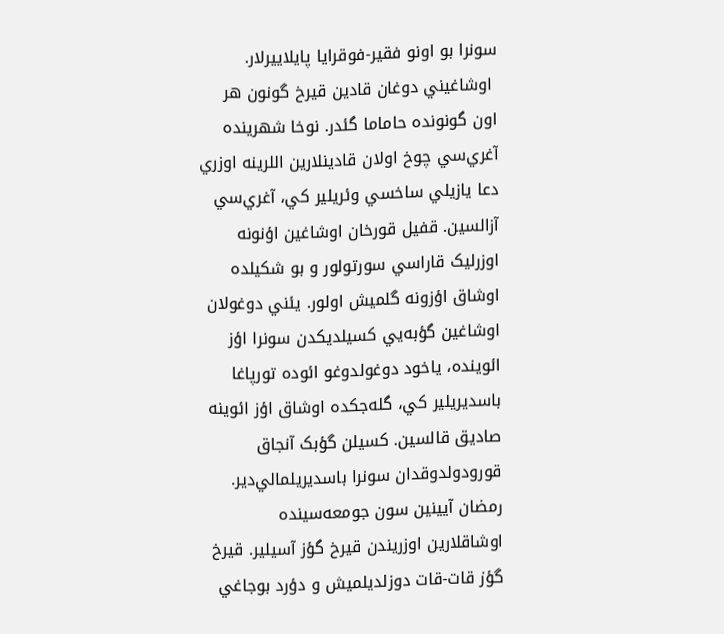سونرا بو اونو فقير-فوقرايا پايلاييرلار.
 اوشاغيني دوغان قادين قيرخ گونون هر اون گونونده حاماما گئدر. نوخا شهريند‌ه آغري‌سي چوخ اولان قادينلارين اللرينه اوزري دعا يازيلي ساخسي وئريلير کي، آغري‌سي آزالسين. قفيل قورخان اوشاغين اؤنونه اوزرليک قاراسي سورتولور و بو شکيلده اوشاق اؤزونه گلميش اولور. يئني دوغولان اوشاغين گؤبه‌يي کسيلديکدن سونرا اؤز ائوينده، ياخود دوغولدوغو ائوده تورپاغا باسديريلير کي، گله‌جکده اوشاق اؤز ائوينه صاديق قالسين. کسيلن گؤبک آنجاق قورودولدوقدان سونرا باسديريلمالي‌دير. رمضان آيينين سون جومعه‌سينده اوشاقلارين اوزريندن قيرخ گؤز آسيلير. قيرخ گؤز قات-قات دوزلديلميش و دؤرد بوجاغي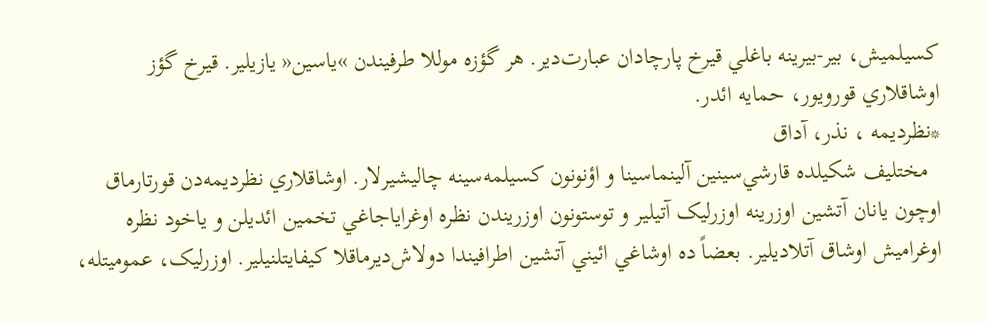کسيلميش، بير-بيرينه باغلي قيرخ پارچادان عبارت‌دير. هر گؤزه موللا طرفيندن »ياسين« يازيلير. قيرخ گؤز اوشاقلاري قورويور، حمايه ائدر.
*نظرديمه ، نذر، آداق
  مختليف شکيلده قارشي‌سينين آلينماسينا و اؤنونون کسيلمه‌سينه چاليشيرلار. اوشاقلاري نظرديمه‌دن قورتارماق اوچون يانان آتشين اوزرينه اوزرليک آتيلير و توستونون اوزريندن نظره اوغراياجاغي تخمين ائديلن و ياخود نظره اوغراميش اوشاق آتلاديلير. بعضاً ده اوشاغي ائيني آتشين اطرافيندا دولاش‌ديرماقلا کيفايتلنيلير. اوزرليک، عموميتله،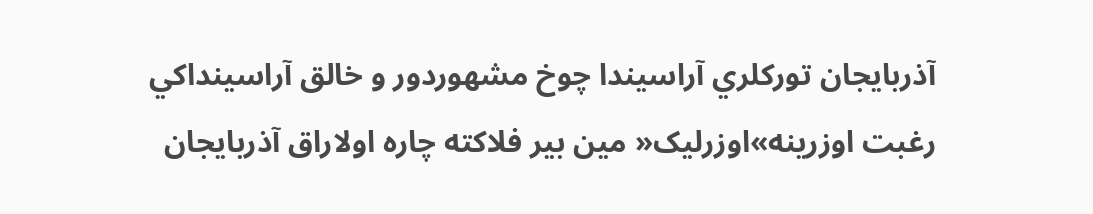آذربايجان تورکلري آراسيندا چوخ مشهوردور و خالق آراسينداکي رغبت اوزرينه»اوزرليک« مين بير فلاکته چاره اولاراق آذربايجان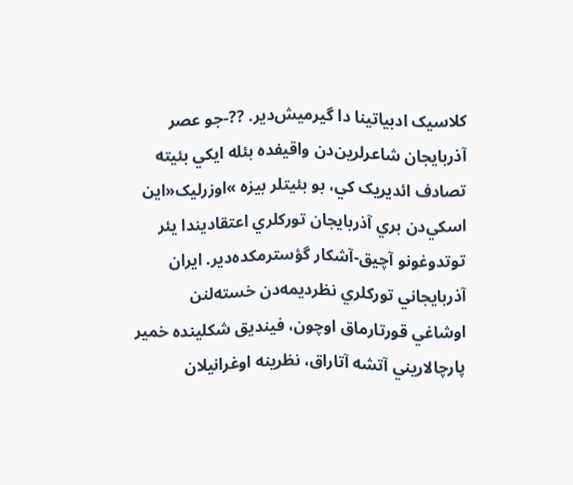کلاسيک ادبياتينا دا گيرميش‌دير. ??-جو عصر آذربايجان شاعرلرين‌دن واقيفده بئله ايکي بئيته تصادف ائديريک کي، بو بئيتلر بيزه »اوزرليک«اين اسکي‌دن بري آذربايجان تورکلري اعتقاديندا يئر توتدوغونو آچيق-آشکار گؤسترمکده‌دير. ايران آذربايجاني تورکلري نظرديمه‌دن خسته‌لنن اوشاغي قورتارماق اوچون، فينديق شکلينده خمير پارچالاريني آتشه آتاراق، نظرينه اوغرانيلان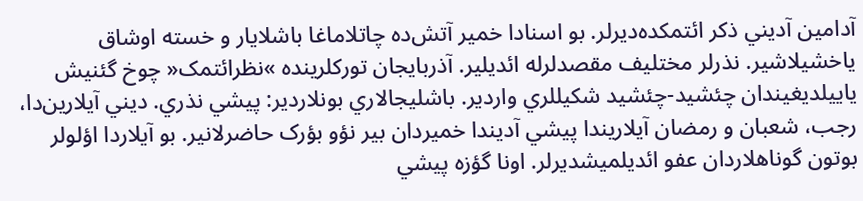آدامين آديني ذکر ائتمکده‌ديرلر. بو اسنادا خمير آتش‌ده چاتلاماغا باشلايار و خسته اوشاق ياخشيلاشير. نذرلر مختليف مقصدلرله ائديلير. آذربايجان تورکلرينده »نظرائتمک« چوخ گئنيش ياييلديغيندان چئشيد-چئشيد شکيللري واردير. باشليجالاري بونلاردير: پيشي نذري. ديني آيلارين‌دا، رجب، شعبان و رمضان آيلاريندا پيشي آديندا خميردان بير نؤو بؤرک حاضرلانير. بو آيلاردا اؤلولر بوتون گوناهلاردان عفو ائديلميشديرلر. اونا گؤزه پيشي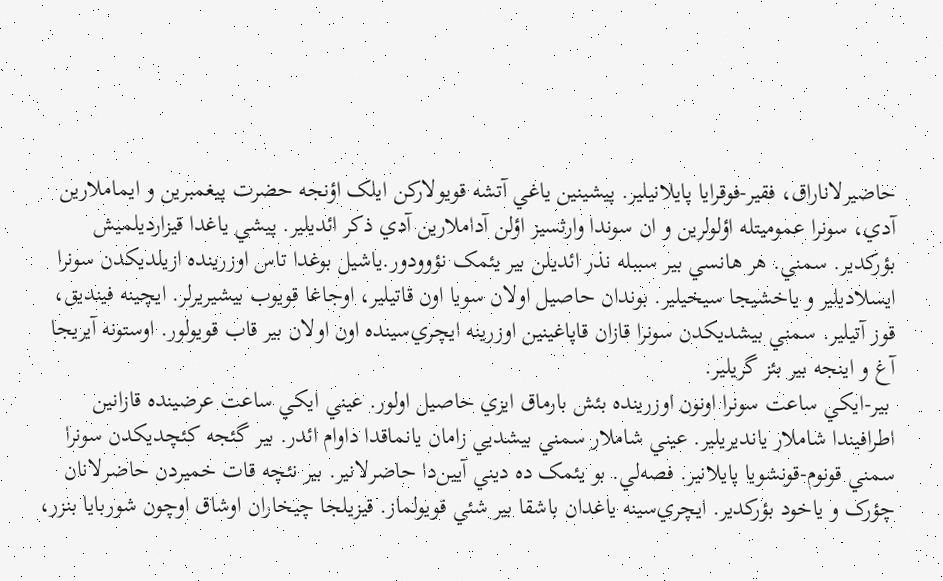حاضيرلاناراق، فقير-فوقرايا پايلانيلير. پيشينين ياغي آتشه قويولارکن ايلک اؤنجه حضرت پيغمبرين و ايماملارين آدي، سونرا عموميتله اؤلولرين و ان سوندا وارثسيز اؤلن آداملارين آدي ذکر ائديلير. پيشي ياغدا قيزارديلميش بؤرکدير. سمني. هر هانسي بير سببله نذر ائديلن بير يئمک نؤوودور.ياشيل بوغد‌ا تاس اوزرينده ازيلديکدن سونرا ايسلاديلير و ياخشيجا سيخيلير. بوندان حاصيل اولان سويا اون قاتيلير، اوجاغا قويوب بيشيريرلر. ايچينه فينديق، قوز آتيلير. سمني بيشديکدن سونرا قازان قاپاغينين اوزرينه ايچري‌سينده اون اولان بير قاب قويولور. اوستونه آيريجا آغ و اينجه بير بئز گريلير.
 بير-ايکي ساعت سونرا اونون اوزرينده بئش بارماق ايزي حاصيل اولور. عيني ايکي ساعت عرضينده قازانين اطرافيندا شاملار يانديريلير. عيني شاملار سمني بيشديي زامان يانماقدا داوام ائدر. بير گئجه کئچديکدن سونرا سمني قونوم-قونشويا پايلانير. فصه‌لي. بو يئمک ده ديني آيين‌دا حاضرلانير. بير نئچه قات خميردن حاضرلانان چؤرک و ياخود بؤرکدير. ايچري‌سينه ياغدان باشقا بير شئي قويولماز. قيزيلجا چيخاران اوشاق اوچون شوربايا بنزر،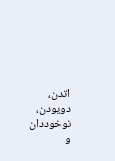اتد‌ن، دويودن، نوخوددان و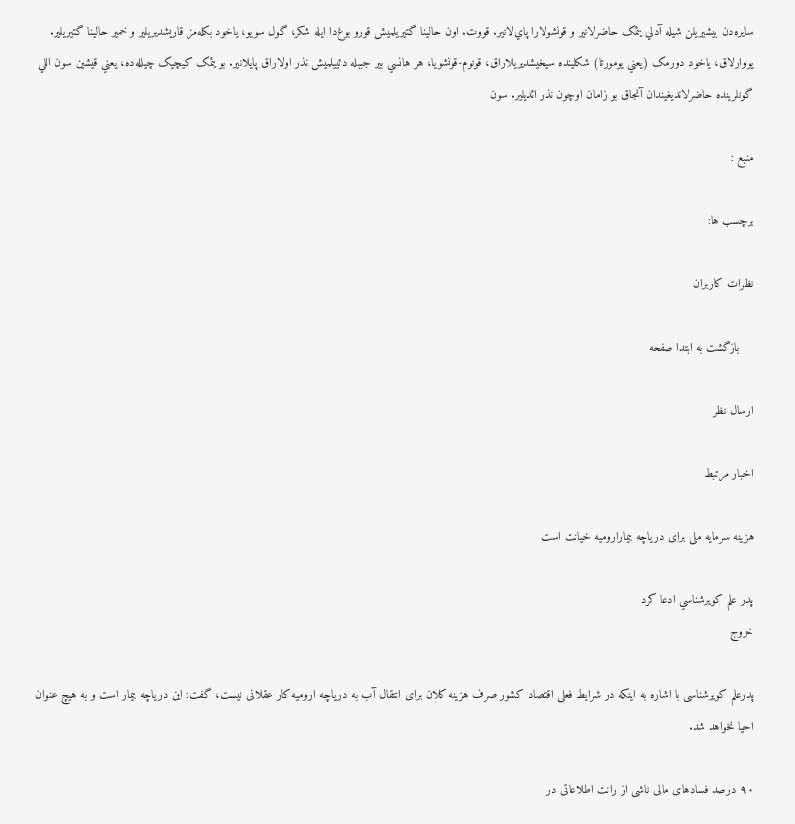سايره‌دن بيشيريلن شيله آدلي يئمک حاضرلانير و قونشولارا پاي‌لانير. قووت. اون حالينا گتيريلميش قورو بوغ‌دا ايله شکر، گول سويو، ياخود بکله‌مز قاريشديريلير و خمير حالينا گتيريلير. يووارلاق، ياخود دورمک (يعني يومورتا) شکلينده سيخيشديريلاراق، قونوم-قونشويا، هر هانسي بير جببله دئييلميش نذر اولاراق پايلانير. بو يئمک کيچيک چيلله‌ده، يعني قيشين سون اللي گونلرينده حاضرلانديغيندان آنجاق بو زامان اوچون نذر ائديلير. سون

منبع :

برچسب ها:

نظرات کاربران

    بازگشت به ابتدا صفحه

ارسال نظر

اخبار مرتبط

هزینه سرمایه ملی برای دریاچه ‌بیمارارومیه خیانت است

پدر علم کويرشناسي ادعا كرد
خروج

پدرعلم کویرشناسی با اشاره به اینکه در شرایط فعلی اقتصاد کشور صرف هزینه کلان برای انتقال آب به دریاچه ارومیه کار عقلانی نیست، گفت: این دریاچه بیمار است و به هیچ عنوان احیا نخواهد شد.

۹۰ درصد فسادهای مالی ناشی از رانت اطلاعاتی در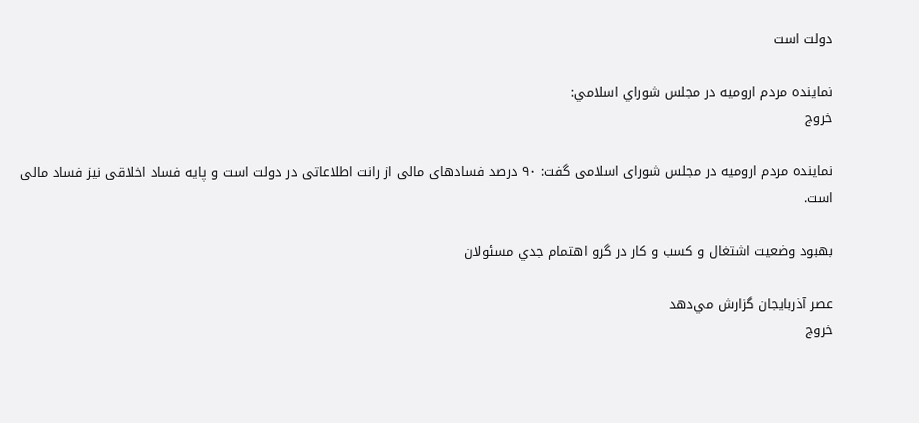دولت است

نماينده مردم اروميه در مجلس شوراي اسلامي:
خروج

نماینده مردم ارومیه در مجلس شورای اسلامی گفت: ۹۰ درصد فسادهای مالی از رانت اطلاعاتی در دولت است و پایه فساد اخلاقی نیز فساد مالی است.

بهبود وضعيت اشتغال و کسب و کار در گرو اهتمام جدي مسئولان

عصر آذربایجان گزارش مي‌دهد
خروج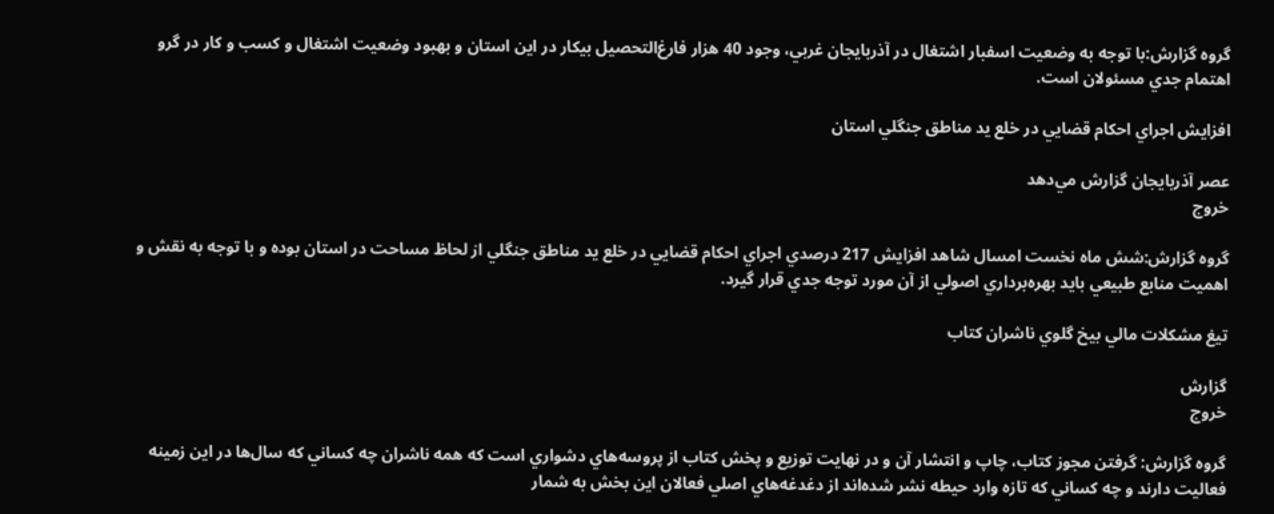گروه گزارش:با توجه به وضعيت اسفبار اشتغال در آذربايجان غربي، وجود 40 هزار فارغ‌التحصيل بيکار در اين استان و بهبود وضعيت اشتغال و کسب و کار در گرو اهتمام جدي مسئولان است.

افزايش اجراي احکام قضايي در خلع يد مناطق جنگلي استان

عصر آذربایجان گزارش مي‌دهد
خروج

گروه گزارش:شش ماه نخست امسال شاهد افزايش 217 درصدي اجراي احکام قضايي در خلع يد مناطق جنگلي از لحاظ مساحت در استان بوده و با توجه به نقش و اهميت منابع طبيعي بايد بهره‌برداري اصولي از آن مورد توجه جدي قرار گيرد.

تيغ مشکلات مالي بيخ‌ گلوي ناشران کتاب

گزارش
خروج

گروه گزارش: گرفتن مجوز کتاب، چاپ و انتشار آن و در ‌‌نهايت توزيع و پخش کتاب از پروسه‌هاي دشواري است که همه ناشران چه کساني که سال‌ها در اين زمينه فعاليت دارند و چه کساني که تازه وارد حيطه نشر شده‌اند از دغدغه‌هاي اصلي فعالان اين بخش به شمار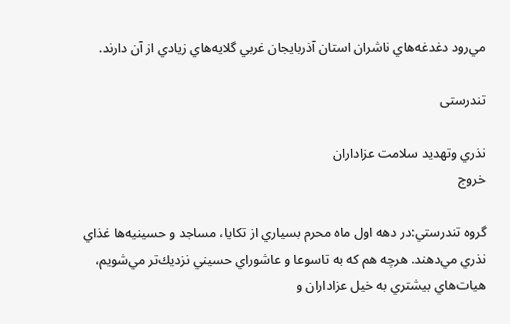مي‌رود دغدغه‌هاي ناشران استان آذربايجان غربي گلايه‌هاي زيادي از آن دارند.

تندرستی

نذري وتهديد سلامت عزاداران
خروج

گروه تندرستي:در دهه اول ماه محرم بسياري از تكايا، مساجد و حسينيه‌ها غذاي نذري مي‌دهند. هرچه هم كه به تاسوعا و عاشوراي حسيني نزديك‌تر مي‌شويم، هيات‌هاي بيشتري به خيل عزاداران و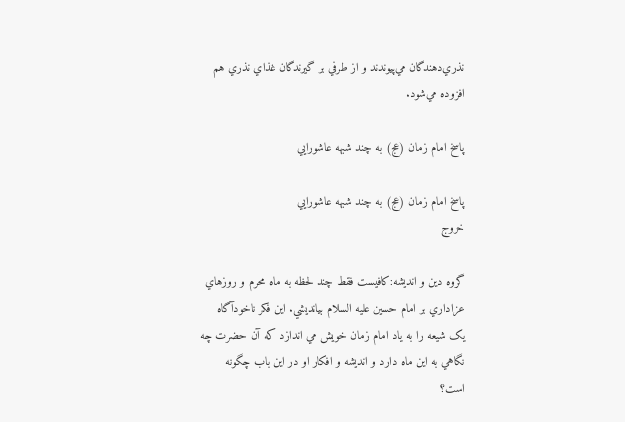نذري‌دهندگان مي‌پيوندند و از طرفي بر گيرندگان غذاي نذري هم افزوده مي‌شود.

پاسخ امام زمان (عج) به چند شبهه عاشورايي

پاسخ امام زمان (عج) به چند شبهه عاشورايي
خروج

گروه دين و انديشه:کافيست فقط چند لحظه به ماه محرم و روزهاي عزاداري بر امام حسين عليه السلام بيانديشي. اين فکر ناخودآگاه يک شيعه را به ياد امام زمان خويش مي اندازد که آن حضرت چه نگاهي به اين ماه دارد و انديشه و افکار او در اين باب چگونه است؟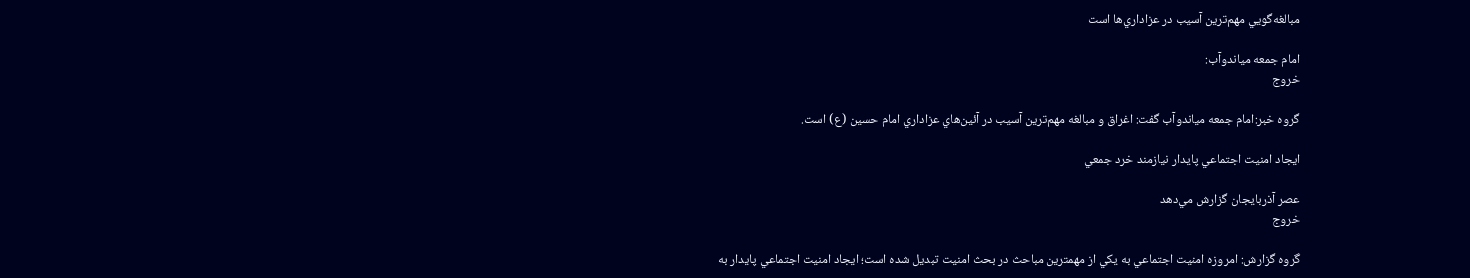مبالغه‌گويي مهم‌ترين آسيب در عزاداري‌ها است

امام جمعه مياندوآب:
خروج

گروه خبر:امام جمعه مياندوآب گفت: اغراق و مبالغه مهم‌ترين آسيب در آئين‌‌هاي عزاداري امام حسين (ع) است.

ايجاد امنيت اجتماعي پايدار نيازمند خرد جمعي

عصر آذربايجان گزارش مي‌دهد
خروج

گروه گزارش: امروزه امنيت اجتماعي به يکي از مهمترين مباحث در بحث امنيت تبديل شده است؛ ايجاد امنيت اجتماعي پايدار به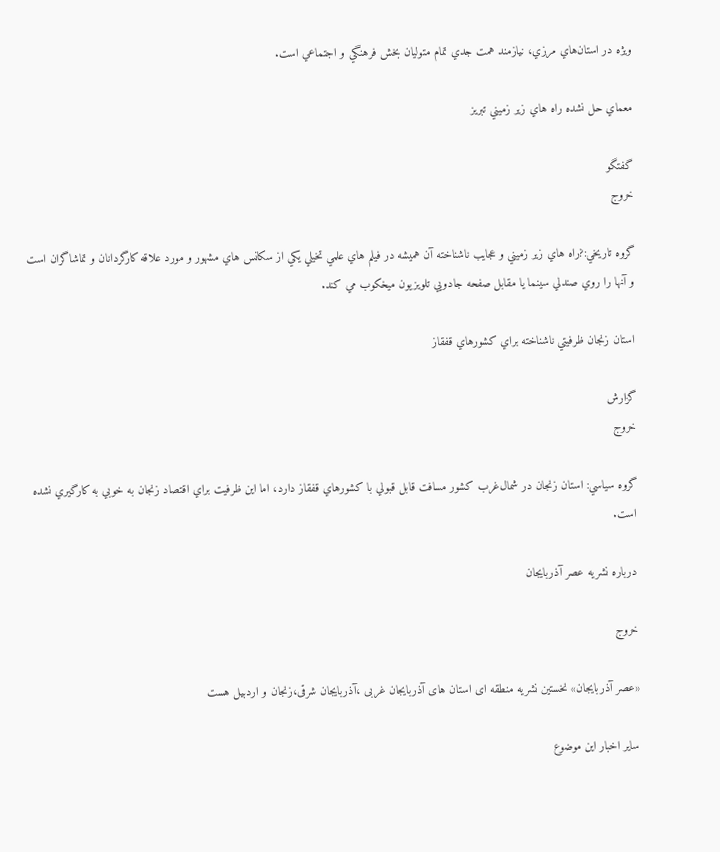ويژه در استان‌هاي مرزي، نيازمند همت جدي تمام متوليان بخش فرهنگي و اجتماعي است.

معماي حل نشده راه هاي زير زميني تبريز

گفتگو
خروج

گروه تاريخي:?راه هاي زير زميني و عجايب ناشناخته آن هميشه در فيلم هاي علمي تخيلي يکي از سکانس هاي مشهور و مورد علاقه کارگردانان و تماشاگران است و آنها را روي صندلي سينما يا مقابل صفحه جادويي تلويزيون ميخکوب مي کند.

استان زنجان ظرفيتي ناشناخته براي کشورهاي قفقاز

گزارش
خروج

گروه سياسي: استان زنجان در شمال‌غرب کشور مسافت قابل قبولي با کشورهاي قفقاز دارد، اما اين ظرفيت براي اقتصاد زنجان به خوبي به کارگيري نشده است.

درباره نشریه عصر آذربایجان

خروج

«عصر آذربایجان» نخستین نشریه منطقه ای استان های آذربایجان غربی ،آذربایجان شرقی،زنجان و اردبیل هست

سایر اخبار این موضوع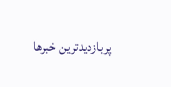پربازدیدترین خبرها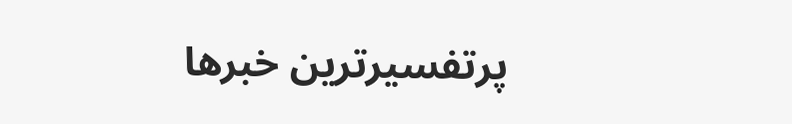پرتفسیرترین خبرها